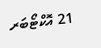21 އޮކްޓޯބަރ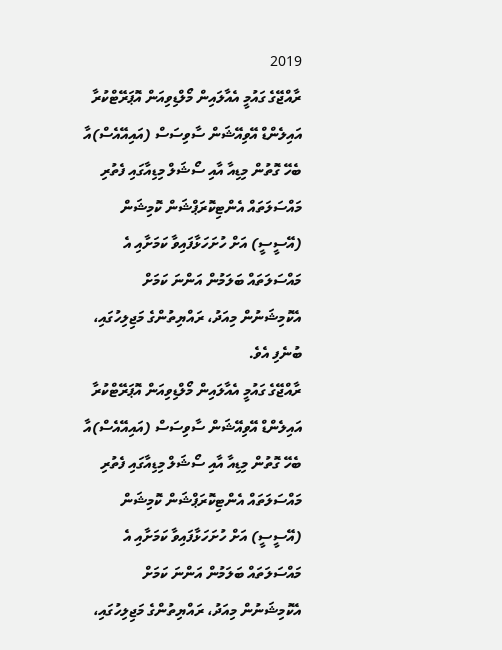2019
ރާއްޖޭގެ ގައުމީ އެއާލައިން މޯލްޑިވިއަން އޮޕަރޭޓްކުރާ އައިލެންޑް އޭވިއޭޝަން ސާވިސަސް (އައިއޭއެސް)އާ ބެހޭ ގޮތުން މިޑިއާ އާއި ސޯޝަލް މިޑިއާގައި ފެތުރި މައްސަލަތައް އެންޓިކޮރަޕްޝަން ކޮމިޝަން (އޭސީސީ) އަށް ހުށަހަޅާފައިވާ ކަމަށާއި އެ މައްސަލަތައް ބަލަމުން އަންނަ ކަމަށް އެކޮމިޝަނުން މިއަދު، ރައްޔިތުންގެ މަޖިލިހުގައި، ބުނެފި އެވެ.
ރާއްޖޭގެ ގައުމީ އެއާލައިން މޯލްޑިވިއަން އޮޕަރޭޓްކުރާ އައިލެންޑް އޭވިއޭޝަން ސާވިސަސް (އައިއޭއެސް)އާ ބެހޭ ގޮތުން މިޑިއާ އާއި ސޯޝަލް މިޑިއާގައި ފެތުރި މައްސަލަތައް އެންޓިކޮރަޕްޝަން ކޮމިޝަން (އޭސީސީ) އަށް ހުށަހަޅާފައިވާ ކަމަށާއި އެ މައްސަލަތައް ބަލަމުން އަންނަ ކަމަށް އެކޮމިޝަނުން މިއަދު، ރައްޔިތުންގެ މަޖިލިހުގައި،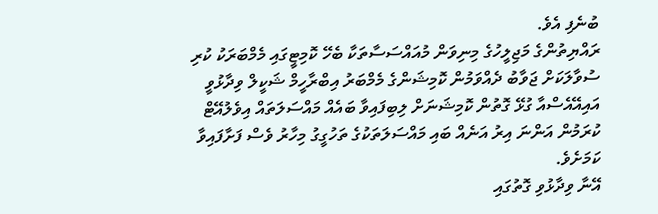ބުނެފި އެވެ.
ރައްޔިތުންގެ މަޖިލީހުގެ މިނިވަން މުއައްސަސާތަކާ ބެހޭ ކޮމިޓީގައި މެމްބަރަކު ކުރި ސުވާލަކަށް ޖަވާބު ދެއްވަމުން ކޮމިޝަންގެ މެމްބަރު އިބްރާހީމް ޝަކީލް ވިދާޅުވީ އައިއޭއެސްއާ ގުޅޭ ގޮތުން ކޮމިޝަނަށް ލިބިފައިވާ ބައެއް މައްސަލަތައް އިވެލުއޭޓް ކުރަމުން އަންނަ އިރު އަނެއް ބައި މައްސަލަތަކުގެ ތަހުގީގު މިހާރު ވެސް ފަށާފައިވާ ކަމަށެވެ.
އޭނާ ވިދާޅުވި ގޮތުގައި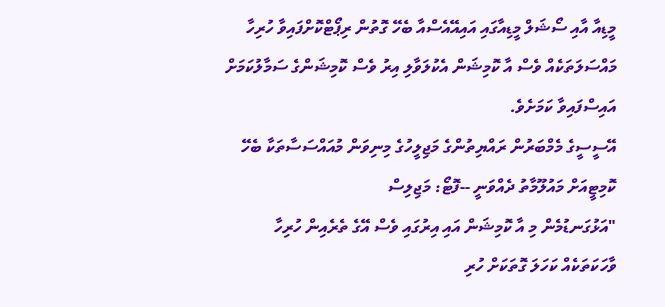މީޑިއާ އާއި ސޯޝަލް މީޑިއާގައި އައިއޭއެސްއާ ބެހޭ ގޮތުން ރިޕޯޓްކޮށްފައިވާ ހުރިހާ މައްސަލަތަކެއް ވެސް އާ ކޮމިޝަން އެކުލަވާލި އިރު ވެސް ކޮމިޝަންގެ ސަމާލުކަމަށް އައިސްފައިވާ ކަމަށެވެ.
އޭސީސީގެ މެމްބަރުން ރައްޔިތުންގެ މަޖިލީހުގެ މިނިވަން މުއައްސަސާތަކާ ބެހޭ ކޮމިޓީއަށް މައުލޫމާތު ދެއްވަނީ --ފޮޓޯ: މަޖިލިސް
"އަޅުގަނޑުމެން މި އާ ކޮމިޝަން އައި އިރުގައި ވެސް އޭގެ ތެރެއިން ހުރިހާ ވާހަކަތަކެއް ކަހަލަ ގޮތަކަށް ހުރި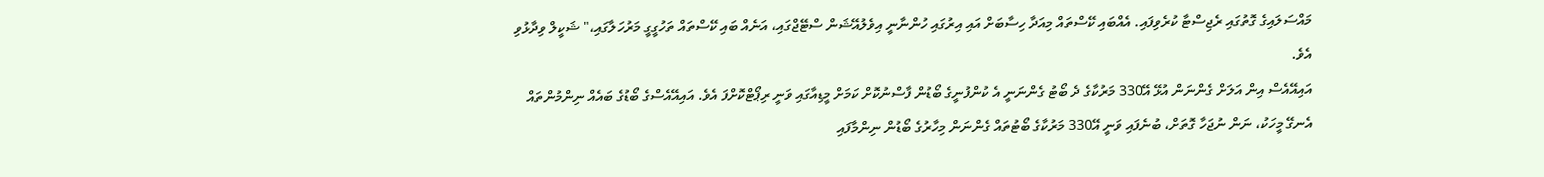މައްސަލައިގެ ގޮތުގައި ރެޖިސްޓާ ކުރެވިފައި. އެއްބައި ކޭސްތައް މިއަދާ ހިސާބަށް އައި އިރުގައި ހުންނާނީ އިވެލުއޭޝަން ސްޓޭޖްގައި، އަނެއް ބައި ކޭސްތައް ތަހުގީގީ މަރުހަލާގައި،" ޝަކީލް ވިދާޅުވި އެވެ.
އައިއޭއެސް އިން އަލަށް ގެންނަން އުޅޭ އޭ330 މަރުކާގެ ދެ ބޯޓު ގެންނަނީ އެ ކުންފުނީގެ ބޯޑުން ފާސްނުކޮށް ކަމަށް މީޑިއާގައި ވަނީ ރިޕޯޓްކޮށްފަ އެވެ. އައިއޭއެސްގެ ބޯޑުގެ ބައެއް ނިންމުންތައް އެނގޭ މީހަކު، ނަން ނުޖަހާ ގޮތަށް، ބުނެފައި ވަނީ އޭ330 މަރުކާގެ ބޯޓުތައް ގެންނަން މިހާރުގެ ބޯޑުން ނިންމާފައި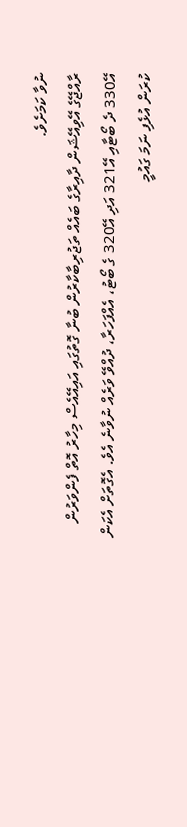ނުވާ ކަމަށެވެ.
ރާއްޖޭގެ އޭވިއޭޝަން ދާއިރާގެ ބައެއް ތަޖުރިބާކާރުން ބުނާ ގޮތުގައި އައިއޭއެސް މިހާރު އޮތް ފެންވަރުން އޭ330 ދެ ބޯޓާއި އޭ321 އަދި އޭ320 ގެ ބޯޓު، އެއްފަހަރާ، ދުއްވޭ ވަރެއް ނުވާނެ އެވެ. އެގޮތަށް އެކަން ކުރަން އުޅެފި ނަމަ ގައުމީ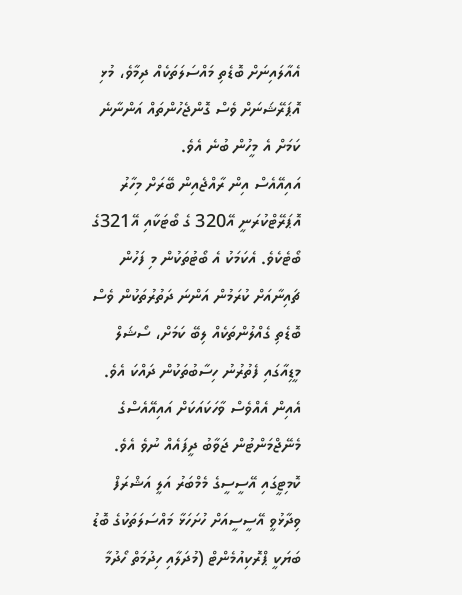އެއާލައިނަށް ބޮޑެތި މައްސަލަތަކެއް ދިމާވެ، މުޅި އޮޕަރޭޝަނަށް ވެސް ގޮންޖެހުންތައް އަންނާނެ ކަމަށް އެ މީހުން ބުނެ އެވެ.
އައިއޭއެސް އިން ރާއްޖެއިން ބޭރަށް މިހާރު އޮޕަރޭޓްކުރަނީ އޭ320 ގެ ބޯޓަކާއި އޭ321ގެ ބޯޓެކެވެ. އެކަމަކު އެ ބޯޓުތަކުން މި ފަހުން ޗައިނާއަށް ކުރަމުން އަންނަ ދަތުރުތަކުން ވެސް ބޮޑެތި ގެއްލުންތަކެއް ލިބޭ ކަމަށް، ސޯޝަލް މީޑިއާގައި ފެތުރުނު ހިސާބުތަކުން ދައްކަ އެވެ.
އެއިން އެއްވެސް ވާހަކައަކަށް އައިއޭއެސްގެ މެނޭޖްމަންޓުން ޖަވާބު ދީފައެއް ނުވެ އެވެ.
ކޮމިޓީގައި އޭސީސީގެ މެމްބަރު އަލީ އަޝްރަފް ވިދާޅުވީ އޭސީސީއަށް ހުށަހަޅާ މައްސަލަތަކުގެ ބޮޑު ބަޔަކީ ޕްރޮކިއުމެންޓް (މުދަލާއި ހިދުމަތް ހޯދުމާ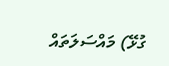ގުޅޭ) މައްސަލަތައް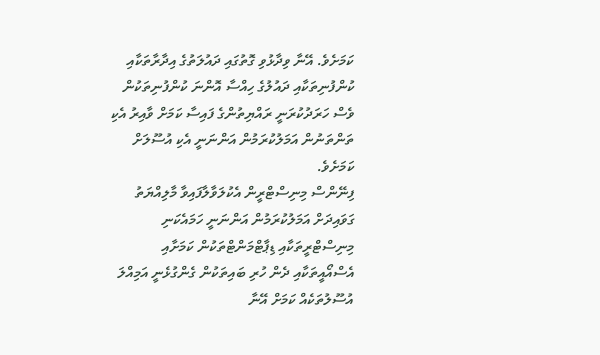ކަމަށެވެ. އޭނާ ވިދާޅުވި ގޮތުގައި ދައުލަތުގެ އިދާރާތަކާއި ކުންފުނިތަކާއި ދައުލުގެ ހިއްސާ އޮންނަ ކުންފުނިތަކުން ވެސް ހަރަދުކުރަނީ ރައްޔިތުންގެ ފައިސާ ކަމަށް ވާއިރު އެކި ތަންތަނުން އަމަލުކުރަމުން އަންނަނީ އެކި އުސޫލަށް ކަމަށެވެ.
ފިނޭންސް މިނިސްޓްރީން އެކުލަވާލާފައިވާ މާލިއްޔަތު ގަވައިދަށް އަމަލުކުރަމުން އަންނަނީ ހަމައެކަނި މިނިސްޓްރީތަކާއި ޑިޕާޓްމަންޓްތަކުން ކަމަށާއި އެސްއޯއީތަކާއި ދެން ހުރި ބައިތަކުން ގެންގުޅެނީ އަމިއްލަ އުސޫލުތަކެއް ކަމަށް އޭނާ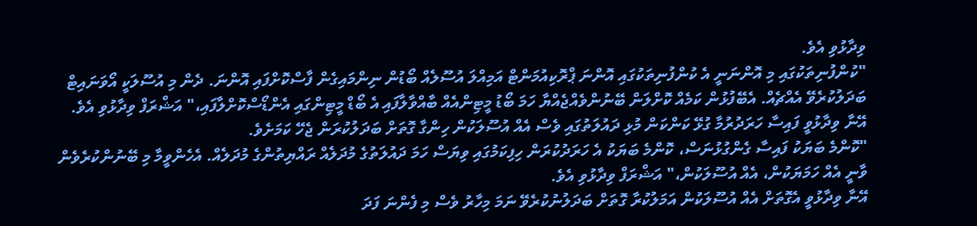ވިދާޅުވި އެވެ.
"ކުންފުނިތަކުގައި މި އޮންނަނީ އެ ކުންފުނިތަކުގައި އޮންނަ ޕްރޮކިއުމަންޓް އަމިއްލަ އުސޫލެއް ބޯޑުން ނިންމައިގެން ފާސްކޮށްފައި އޮންނަ. ދެން މި އުސޫލަކީ އޯވަނައިޓް ބަދަލުކުރެވޭ އެއްޗެއް. އެބޭފުޅުން ކަމެއް ކޮށްލަން ބޭނުންވެއްޖެއްޔާ ހަމަ ބޯޑު މީޓިންއެއް ބާއްވާލާފައި އެ ބޯޑް މީޓިންގައި އެންޑޯސްކޮށްލާފައި،" އަޝްރަފް ވިދާޅުވި އެވެ.
އޭނާ ވިދާޅުވީ ފައިސާ ހަރަދުރުމާ ގުޅޭ ކަންކަން މުޅި ދައުލަތުގައި ވެސް އެއް އުސޫލަކުން ހިންގާ ގޮތަށް ބަދަލުކުރަން ޖެހޭ ކަމަށެވެ.
"ކޮންމެ ބަޔަކު ފައިސާ ގެންގުޅުނަސް، ކޮންމެ ބަޔަކު އެ ހަރަދުކުރަން ހިފިކަމުގައި ވިޔަސް ހަމަ ދައުލަތުގެ މުދަލެއް ރައްޔިތުންގެ މުދަލެއް. އެހެންވީމާ މި ބޭނުންކުރެވެން ވާނީ އެއް ހަމަޔަކުން، އެއް އުސޫލަކުން،" އަޝްރަފް ވިދާޅުވި އެވެ.
އޭނާ ވިދާޅުވީ އެގޮތަށް އެއް އުސޫލަކުން އަމަލުކުރާ ގޮތަށް ބަދަލުނުކުރެވޭ ނަމަ މިހާރު ވެސް މި ފެންނަ ފަދަ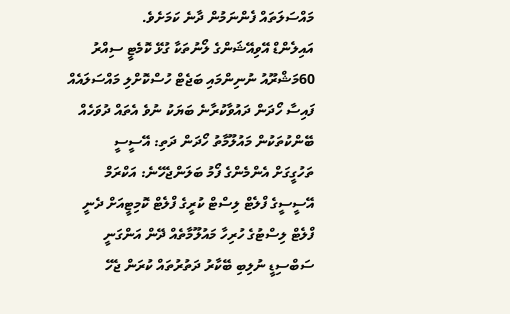މައްސަލަތައް ފެންނަމުން ދާނެ ކަމަށެވެ.
އައިލެންޑް އޭވިއޭޝަންގެ ލޯނުތަކާ ގުޅޭ ކޮމެޓީ ސިއްރު
60މަޝްރޫއު ނުނިންމައި ބަޖެޓް ހުސްކޮށްލި މައްސަލައެއް
ފައިސާ ހޯދަން ދައުވާކުރާނެ ބަޔަކު ނުވެ އެތައް ދުވަހެއް
ބޭންކުތަކުން މައުލޫމާތު ހޯދަން ދަތި: އޭސީސީ
ތަހުގީގަށް އެންމެންގެ ފޯމު ބަލަންޖެހޭނެ: އަކްރަމް
އޭސީސީގެ ފްލެޓް ލިސްޓް ކުރީގެ ފްލެޓް ކޮމިޓީއަށް ދެނީ
ފްލެޓް ލިސްޓުގެ ހުރިހާ މައުލޫމާތެއް ދޭން އަންގަނީ
ސަބްސިޑީ ނުލިބި ބޭކާރު ދަތުރުތައް ކުރަން ޖެހޭ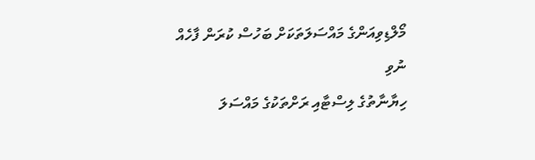މޯލްޑިވިއަންގެ މައްސަލަތަކަށް ބަހުސް ކުރަން ފާހެއް ނުވި
ހިޔާނާތުގެ ލިސްޓާއި ރަށްތަކުގެ މައްސަލަ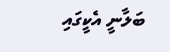ބަލާނީ އެކީގައި